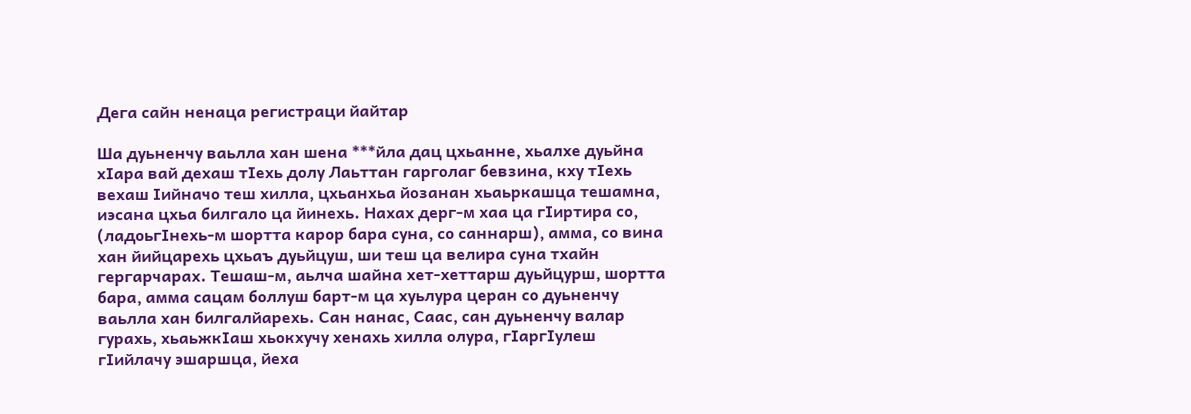Дега сайн ненаца регистраци йайтар

Ша дуьненчу ваьлла хан шена ***йла дац цхьанне, хьалхе дуьйна хIара вай дехаш тIехь долу Лаьттан гарголаг бевзина, кху тIехь вехаш Iийначо теш хилла, цхьанхьа йозанан хьаьркашца тешамна, иэсана цхьа билгало ца йинехь. Нахах дерг-м хаа ца гIиртира со, (ладоьгIнехь-м шортта карор бара суна, со саннарш), амма, со вина хан йийцарехь цхьаъ дуьйцуш, ши теш ца велира суна тхайн гергарчарах. Тешаш-м, аьлча шайна хет-хеттарш дуьйцурш, шортта бара, амма сацам боллуш барт-м ца хуьлура церан со дуьненчу ваьлла хан билгалйарехь. Сан нанас, Саас, сан дуьненчу валар гурахь, хьаьжкIаш хьокхучу хенахь хилла олура, гIаргIулеш гIийлачу эшаршца, йеха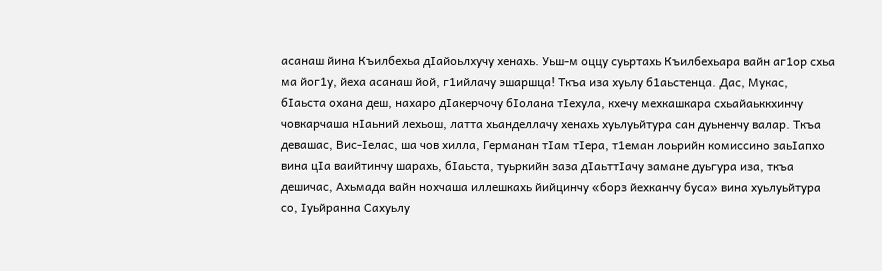асанаш йина Къилбехьа дIайоьлхучу хенахь. Уьш-м оццу суьртахь Къилбехьара вайн аг1ор схьа ма йог1у, йеха асанаш йой, г1ийлачу эшаршца! Ткъа иза хуьлу б1аьстенца. Дас, Мукас, бIаьста охана деш, нахаро дIакерчочу бIолана тIехула, кхечу мехкашкара схьайаьккхинчу човкарчаша нIаьний лехьош, латта хьанделлачу хенахь хуьлуьйтура сан дуьненчу валар. Ткъа девашас, Вис-Iелас, ша чов хилла, Германан тIам тIера, т1еман лоьрийн комиссино заьIапхо вина цIа ваийтинчу шарахь, бIаьста, туьркийн заза дIаьттIачу замане дуьгура иза, ткъа дешичас, Ахьмада вайн нохчаша иллешкахь йийцинчу «борз йехканчу буса» вина хуьлуьйтура со, Iуьйранна Сахуьлу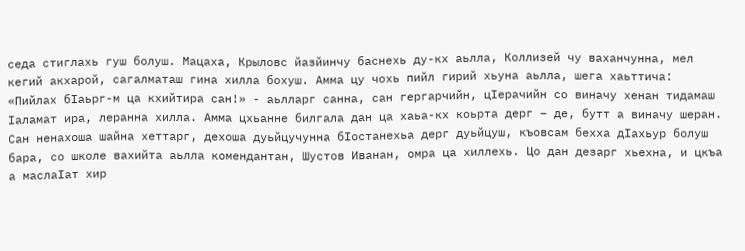седа стиглахь гуш болуш. Мацаха, Крыловс йазйинчу баснехь ду-кх аьлла, Коллизей чу ваханчунна, мел кегий акхарой, сагалматаш гина хилла бохуш. Амма цу чохь пийл гирий хьуна аьлла, шега хаьттича: «Пийлах бIаьрг-м ца кхийтира сан!» - аьлларг санна, сан гергарчийн, цIерачийн со виначу хенан тидамаш Iаламат ира, леранна хилла. Амма цхьанне билгала дан ца хаьа-кх коьрта дерг – де, бутт а виначу шеран. Сан ненахоша шайна хеттарг, дехоша дуьйцучунна бIостанехьа дерг дуьйцуш, къовсам бехха дIахьур болуш бара, со школе вахийта аьлла комендантан, Шустов Иванан, омра ца хиллехь. Цо дан дезарг хьехна, и цкъа а маслаIат хир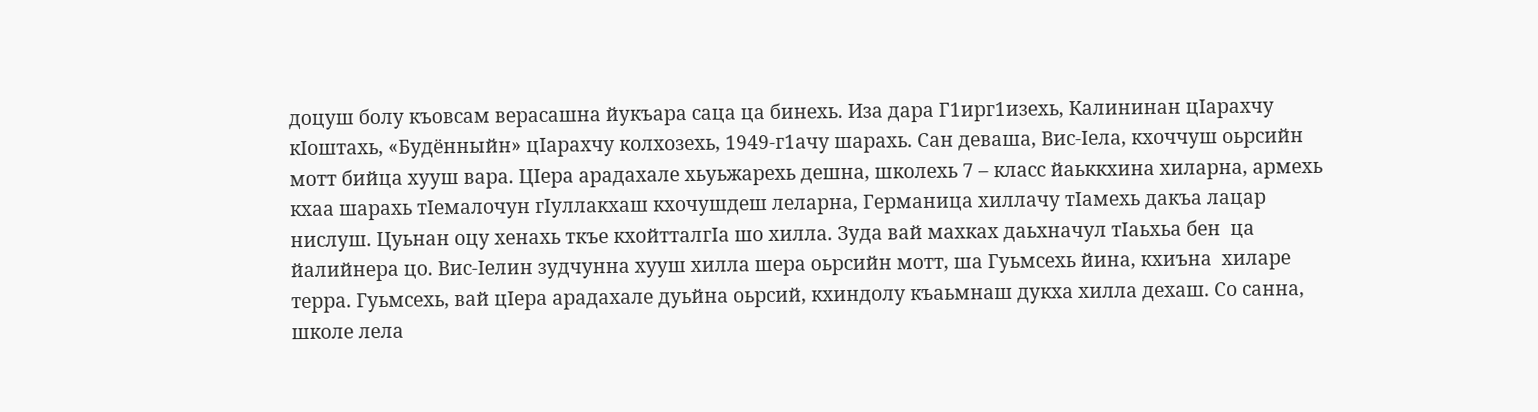доцуш болу къовсам верасашна йукъара саца ца бинехь. Иза дара Г1ирг1изехь, Калининан цIарахчу кIоштахь, «Будённыйн» цIарахчу колхозехь, 1949-г1ачу шарахь. Сан деваша, Вис-Iела, кхоччуш оьрсийн мотт бийца хууш вара. ЦIера арадахале хьуьжарехь дешна, школехь 7 – класс йаьккхина хиларна, армехь кхаа шарахь тIемалочун гIуллакхаш кхочушдеш леларна, Германица хиллачу тIамехь дакъа лацар нислуш. Цуьнан оцу хенахь ткъе кхойтталгIа шо хилла. Зуда вай махках даьхначул тIаьхьа бен  ца йалийнера цо. Вис-Iелин зудчунна хууш хилла шера оьрсийн мотт, ша Гуьмсехь йина, кхиъна  хиларе терра. Гуьмсехь, вай цIера арадахале дуьйна оьрсий, кхиндолу къаьмнаш дукха хилла дехаш. Со санна, школе лела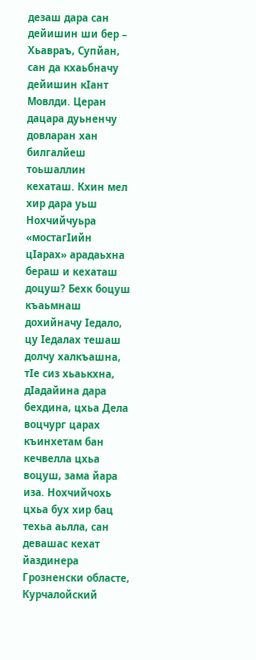дезаш дара сан дейишин ши бер – Хьавраъ, Супйан, сан да кхаьбначу дейишин кIант Мовлди. Церан дацара дуьненчу довларан хан билгалйеш тоьшаллин кехаташ. Кхин мел хир дара уьш Нохчийчуьра «мостагIийн цIарах» арадаьхна бераш и кехаташ доцуш? Бехк боцуш къаьмнаш дохийначу Iедало, цу Iедалах тешаш долчу халкъашна, тIе сиз хьаькхна, дIадайина дара бехдина, цхьа Дела воцчург царах къинхетам бан кечвелла цхьа воцуш, зама йара иза. Нохчийчохь цхьа бух хир бац техьа аьлла, сан девашас кехат йаздинера Грозненски областе, Курчалойский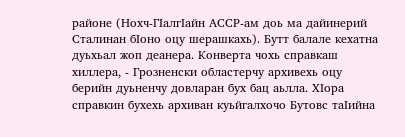районе (Нохч-ГIалгIайн АССР-ам доь ма дайинерий Сталинан бIоно оцу шерашкахь). Бутт балале кехатна дуьхьал жоп деанера. Конверта чохь справкаш хиллера, - Грозненски областерчу архивехь оцу берийн дуьненчу довларан бух бац аьлла. ХIора справкин бухехь архиван куьйгалхочо Бутовс таIийна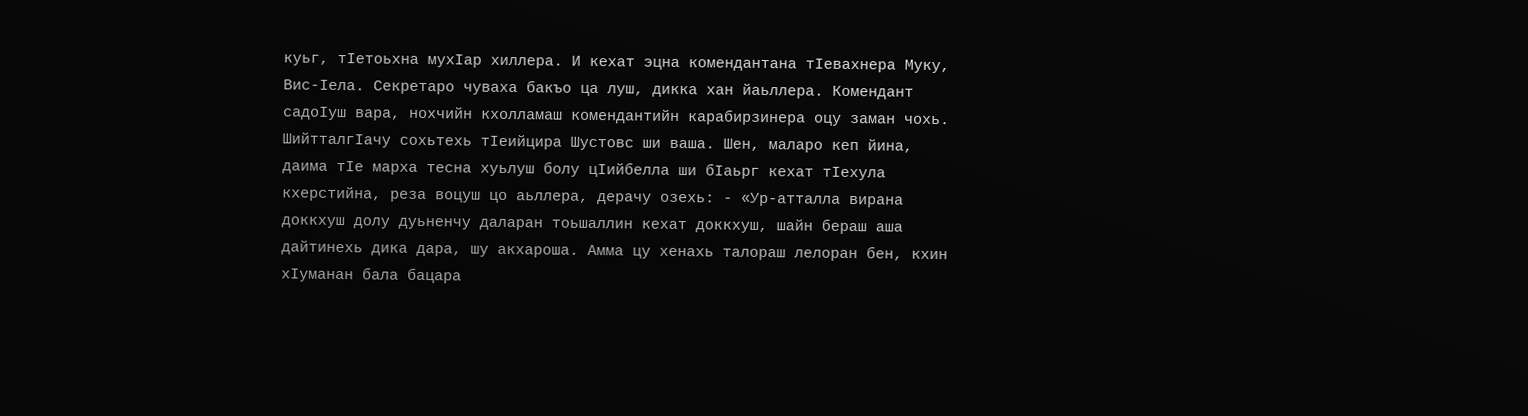куьг, тIетоьхна мухIар хиллера. И кехат эцна комендантана тIевахнера Муку, Вис-Iела. Секретаро чуваха бакъо ца луш, дикка хан йаьллера. Комендант садоIуш вара, нохчийн кхолламаш комендантийн карабирзинера оцу заман чохь. ШийтталгIачу сохьтехь тIеийцира Шустовс ши ваша. Шен, маларо кеп йина, даима тIе марха тесна хуьлуш болу цIийбелла ши бIаьрг кехат тIехула кхерстийна, реза воцуш цо аьллера, дерачу озехь: - «Ур-атталла вирана доккхуш долу дуьненчу даларан тоьшаллин кехат доккхуш, шайн бераш аша дайтинехь дика дара, шу акхароша. Амма цу хенахь талораш лелоран бен, кхин хIуманан бала бацара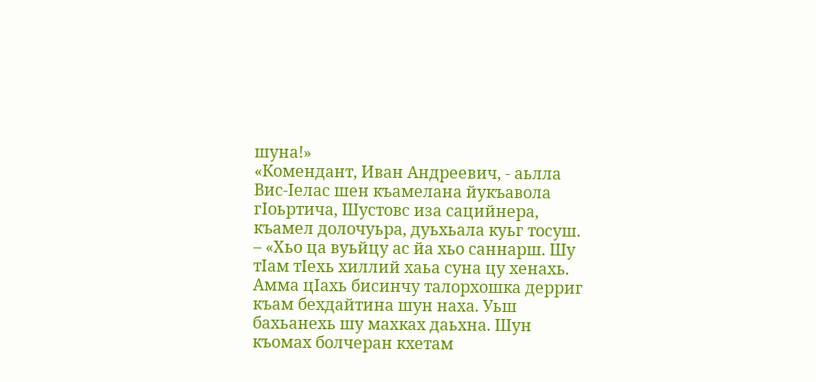шуна!»
«Комендант, Иван Андреевич, - аьлла Вис-Iелас шен къамелана йукъавола гIоьртича, Шустовс иза сацийнера, къамел долочуьра, дуьхьала куьг тосуш.
– «Хьо ца вуьйцу ас йа хьо саннарш. Шу тIам тIехь хиллий хаьа суна цу хенахь. Амма цIахь бисинчу талорхошка дерриг къам бехдайтина шун наха. Уьш бахьанехь шу махках даьхна. Шун къомах болчеран кхетам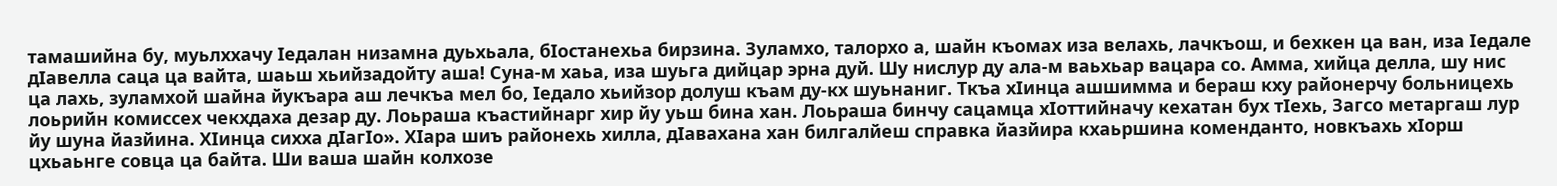тамашийна бу, муьлххачу Iедалан низамна дуьхьала, бIостанехьа бирзина. Зуламхо, талорхо а, шайн къомах иза велахь, лачкъош, и бехкен ца ван, иза Iедале дIавелла саца ца вайта, шаьш хьийзадойту аша! Суна-м хаьа, иза шуьга дийцар эрна дуй. Шу нислур ду ала-м ваьхьар вацара со. Амма, хийца делла, шу нис ца лахь, зуламхой шайна йукъара аш лечкъа мел бо, Iедало хьийзор долуш къам ду-кх шуьнаниг. Ткъа хIинца ашшимма и бераш кху районерчу больницехь лоьрийн комиссех чекхдаха дезар ду. Лоьраша къастийнарг хир йу уьш бина хан. Лоьраша бинчу сацамца хIоттийначу кехатан бух тIехь, Загсо метаргаш лур йу шуна йазйина. ХIинца сихха дIагIо». ХIара шиъ районехь хилла, дIавахана хан билгалйеш справка йазйира кхаьршина коменданто, новкъахь хIорш цхьаьнге совца ца байта. Ши ваша шайн колхозе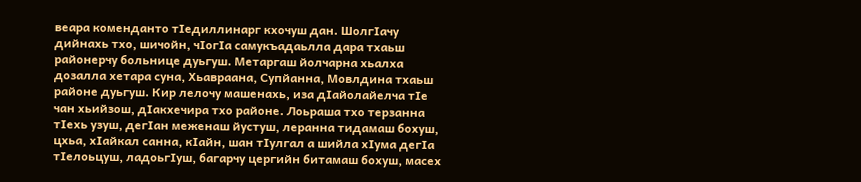веара коменданто тIедиллинарг кхочуш дан. ШолгIачу дийнахь тхо, шичойн, чIогIа самукъадаьлла дара тхаьш районерчу больнице дуьгуш. Метаргаш йолчарна хьалха дозалла хетара суна, Хьавраана, Супйанна, Мовлдина тхаьш районе дуьгуш. Кир лелочу машенахь, иза дIайолайелча тIе чан хьийзош, дIакхечира тхо районе. Лоьраша тхо терзанна тIехь узуш, дегIан меженаш йустуш, леранна тидамаш бохуш, цхьа, хIайкал санна, кIайн, шан тIулгал а шийла хIума дегIа тIелоьцуш, ладоьгIуш, багарчу цергийн битамаш бохуш, масех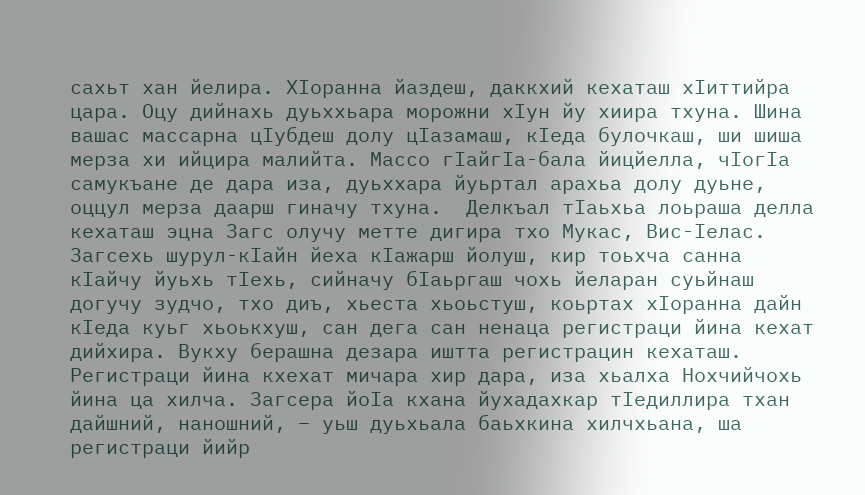сахьт хан йелира. ХIоранна йаздеш, даккхий кехаташ хIиттийра цара. Оцу дийнахь дуьххьара морожни хIун йу хиира тхуна. Шина вашас массарна цIубдеш долу цIазамаш, кIеда булочкаш, ши шиша мерза хи ийцира малийта. Массо гIайгIа-бала йицйелла, чIогIа самукъане де дара иза, дуьххара йуьртал арахьа долу дуьне, оццул мерза даарш гиначу тхуна.  Делкъал тIаьхьа лоьраша делла кехаташ эцна Загс олучу метте дигира тхо Мукас, Вис-Iелас. Загсехь шурул-кIайн йеха кIажарш йолуш, кир тоьхча санна кIайчу йуьхь тIехь, сийначу бIаьргаш чохь йеларан суьйнаш догучу зудчо, тхо диъ, хьеста хьоьстуш, коьртах хIоранна дайн кIеда куьг хьоькхуш, сан дега сан ненаца регистраци йина кехат дийхира. Вукху берашна дезара иштта регистрацин кехаташ. Регистраци йина кхехат мичара хир дара, иза хьалха Нохчийчохь йина ца хилча. Загсера йоIа кхана йухадахкар тIедиллира тхан дайшний, наношний, – уьш дуьхьала баьхкина хилчхьана, ша регистраци йийр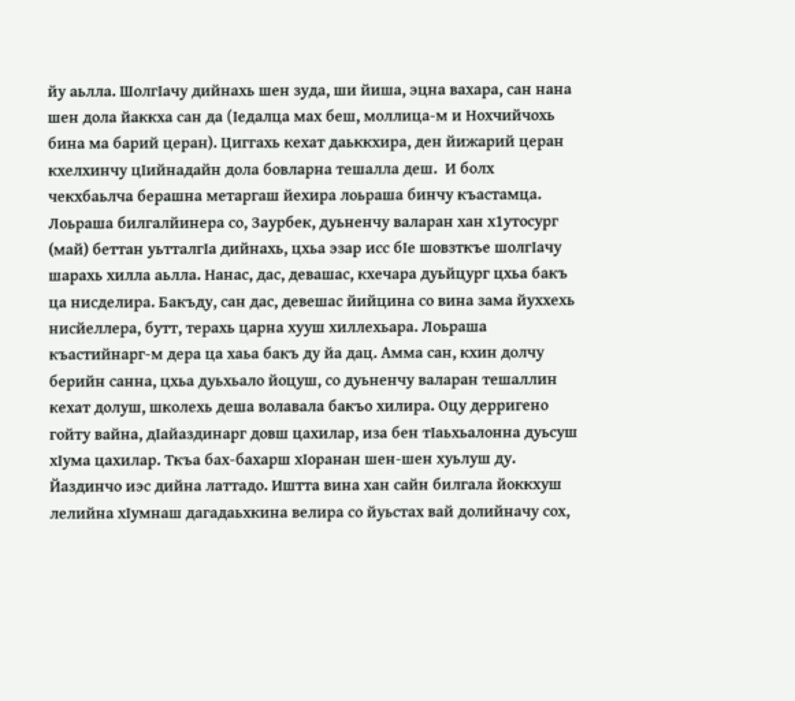йу аьлла. ШолгIачу дийнахь шен зуда, ши йиша, эцна вахара, сан нана шен дола йаккха сан да (Iедалца мах беш, моллица-м и Нохчийчохь бина ма барий церан). Циггахь кехат даьккхира, ден йижарий церан кхелхинчу цIийнадайн дола бовларна тешалла деш.  И болх чекхбаьлча берашна метаргаш йехира лоьраша бинчу къастамца. Лоьраша билгалйинера со, Заурбек, дуьненчу валаран хан х1утосург (май) беттан уьтталгIа дийнахь, цхьа эзар исс бIе шовзткъе шолгIачу шарахь хилла аьлла. Нанас, дас, девашас, кхечара дуьйцург цхьа бакъ ца нисделира. Бакъду, сан дас, девешас йийцина со вина зама йуххехь нисйеллера, бутт, терахь царна хууш хиллехьара. Лоьраша къастийнарг-м дера ца хаьа бакъ ду йа дац. Амма сан, кхин долчу берийн санна, цхьа дуьхьало йоцуш, со дуьненчу валаран тешаллин кехат долуш, школехь деша волавала бакъо хилира. Оцу дерригено гойту вайна, дIайаздинарг довш цахилар, иза бен тIаьхьалонна дуьсуш хIума цахилар. Ткъа бах-бахарш хIоранан шен-шен хуьлуш ду. Йаздинчо иэс дийна латтадо. Иштта вина хан сайн билгала йоккхуш лелийна хIумнаш дагадаьхкина велира со йуьстах вай долийначу сох,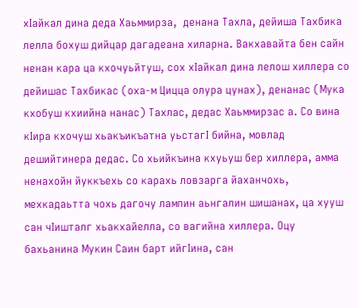хIайкал дина деда Хаьммирза,  денана Тахла, дейиша Тахбика лелла бохуш дийцар дагадеана хиларна. Вакхавайта бен сайн ненан кара ца кхочуьйтуш, сох хIайкал дина лелош хиллера со дейишас Тахбикас (оха-м Цицца олура цунах), денанас (Мука кхобуш кхиийна нанас) Тахлас, дедас Хаьммирзас а. Со вина кIира кхочуш хьакъикъатна уьстагI бийна, мовлад дешийтинера дедас. Со хьийкъина кхуьуш бер хиллера, амма ненахойн йуккъехь со карахь ловзарга йаханчохь, мехкадаьтта чохь дагочу лампин аьнгалин шишанах, ца хууш сан чIишталг хьакхайелла, со вагийна хиллера. Оцу бахьанина Мукин Саин барт ийгIина, сан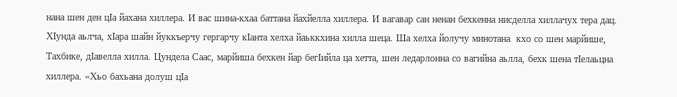нана шен ден цIа йахана хиллера. И вас шина-кхаа баттана йахйелла хиллера. И вагавар сан ненан бехкенна нисделла хиллачух тера дац. ХIунда аьлча, хIара шайн йуккъерчу гергарчу кIанта хелха йаьккхина хилла шеца. Ша хелха йолучу минотана  кхо со шен марйише, Тахбике, дIавелла хилла. Цундела Саас, марйиша бехкен йар бегIийла ца хетта, шен ледарлонна со вагийна аьлла, бехк шена тIелаьцна хиллера. «Хьо бахьана долуш цIа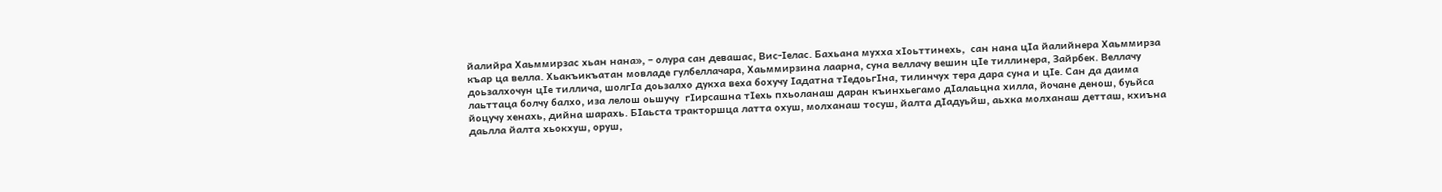йалийра Хаьммирзас хьан нана», – олура сан девашас, Вис-Iелас. Бахьана мухха хIоьттинехь,  сан нана цIа йалийнера Хаьммирза къар ца велла. Хьакъикъатан мовладе гулбеллачара, Хаьммирзина лаарна, суна веллачу вешин цIе тиллинера, Зайрбек. Веллачу доьзалхочун цIе тиллича, шолгIа доьзалхо дукха веха бохучу Iадатна тIедоьгIна, тилинчух тера дара суна и цIе. Сан да даима лаьттаца болчу балхо, иза лелош оьшучу  гIирсашна тIехь пхьоланаш даран къинхьегамо дIалаьцна хилла, йочане денош, буьйса йоцучу хенахь, дийна шарахь. БIаьста тракторшца латта охуш, молханаш тосуш, йалта дIадуьйш, аьхка молханаш детташ, кхиъна даьлла йалта хьокхуш, оруш,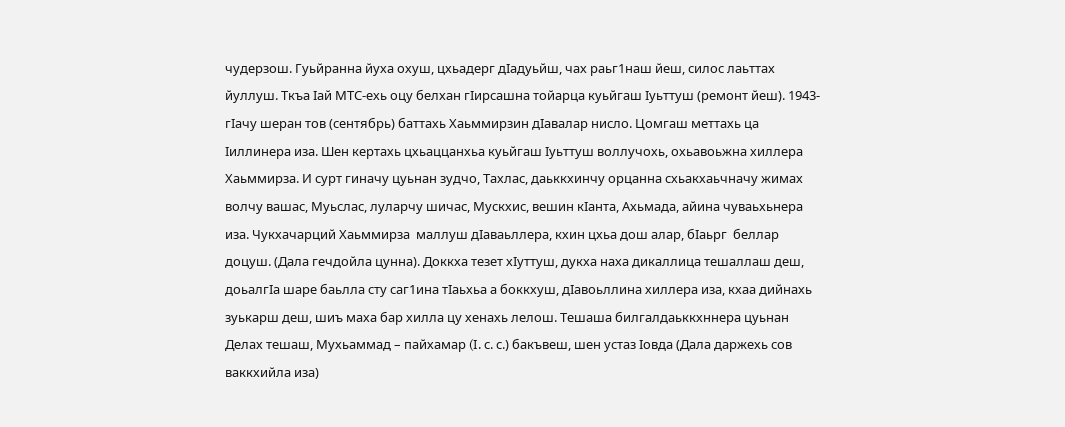чудерзош. Гуьйранна йуха охуш, цхьадерг дIадуьйш, чах раьг1наш йеш, силос лаьттах йуллуш. Ткъа Iай МТС-ехь оцу белхан гIирсашна тойарца куьйгаш Iуьттуш (ремонт йеш). 1943-гIачу шеран тов (сентябрь) баттахь Хаьммирзин дIавалар нисло. Цомгаш меттахь ца Iиллинера иза. Шен кертахь цхьаццанхьа куьйгаш Iуьттуш воллучохь, охьавоьжна хиллера Хаьммирза. И сурт гиначу цуьнан зудчо, Тахлас, даьккхинчу орцанна схьакхаьчначу жимах волчу вашас, Муьслас, луларчу шичас, Мускхис, вешин кIанта, Ахьмада, айина чуваьхьнера иза. Чукхачарций Хаьммирза  маллуш дIаваьллера, кхин цхьа дош алар, бIаьрг  беллар доцуш. (Дала гечдойла цунна). Доккха тезет хIуттуш, дукха наха дикаллица тешаллаш деш, доьалгIа шаре баьлла сту саг1ина тIаьхьа а боккхуш, дIавоьллина хиллера иза, кхаа дийнахь зуькарш деш, шиъ маха бар хилла цу хенахь лелош. Тешаша билгалдаьккхннера цуьнан Делах тешаш, Мухьаммад – пайхамар (I. с. с.) бакъвеш, шен устаз Iовда (Дала даржехь сов ваккхийла иза)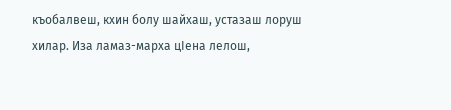къобалвеш, кхин болу шайхаш, устазаш лоруш хилар. Иза ламаз-марха цIена лелош,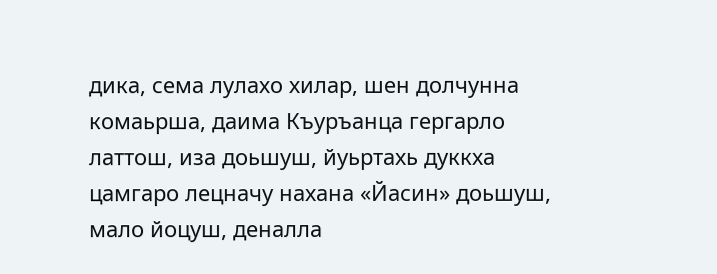дика, сема лулахо хилар, шен долчунна комаьрша, даима Къуръанца гергарло латтош, иза доьшуш, йуьртахь дуккха цамгаро лецначу нахана «Йасин» доьшуш, мало йоцуш, деналла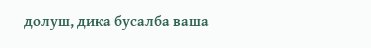долуш, дика бусалба ваша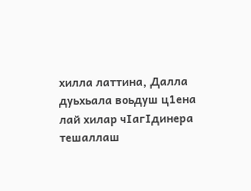хилла латтина, Далла дуьхьала воьдуш ц1ена лай хилар чIагIдинера тешаллаш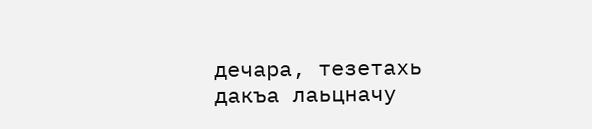дечара, тезетахь дакъа лаьцначу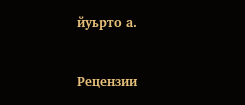йуьрто а.


Рецензии